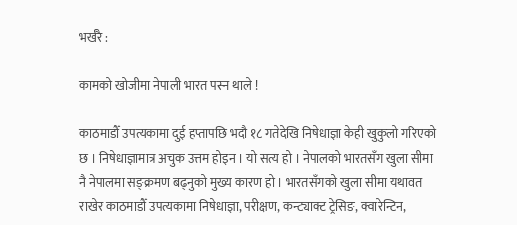भर्खरै :

कामको खोजीमा नेपाली भारत पस्न थाले !

काठमाडौँ उपत्यकामा दुई हप्तापछि भदौ १८ गतेदेखि निषेधाज्ञा केही खुकुलो गरिएको छ । निषेधाज्ञामात्र अचुक उत्तम होइन । यो सत्य हो । नेपालको भारतसँग खुला सीमा नै नेपालमा सङ्क्रमण बढ्नुको मुख्य कारण हो । भारतसँगको खुला सीमा यथावत राखेर काठमाडौँ उपत्यकामा निषेधाज्ञा, परीक्षण, कन्ट्याक्ट ट्रेसिङ, क्वारेन्टिन,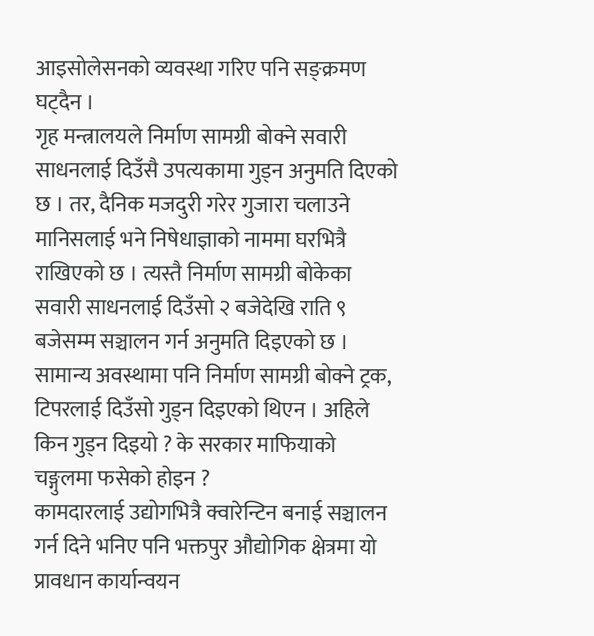आइसोलेसनको व्यवस्था गरिए पनि सङ्क्रमण घट्दैन ।
गृह मन्त्रालयले निर्माण सामग्री बोक्ने सवारी साधनलाई दिउँसै उपत्यकामा गुड्न अनुमति दिएको छ । तर, दैनिक मजदुरी गरेर गुजारा चलाउने मानिसलाई भने निषेधाज्ञाको नाममा घरभित्रै राखिएको छ । त्यस्तै निर्माण सामग्री बोकेका सवारी साधनलाई दिउँसो २ बजेदेखि राति ९ बजेसम्म सञ्चालन गर्न अनुमति दिइएको छ । सामान्य अवस्थामा पनि निर्माण सामग्री बोक्ने ट्रक, टिपरलाई दिउँसो गुड्न दिइएको थिएन । अहिले किन गुड्न दिइयो ? के सरकार माफियाको चङ्गुलमा फसेको होइन ?
कामदारलाई उद्योगभित्रै क्वारेन्टिन बनाई सञ्चालन गर्न दिने भनिए पनि भक्तपुर औद्योगिक क्षेत्रमा यो प्रावधान कार्यान्वयन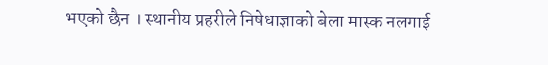भएको छैन । स्थानीय प्रहरीले निषेधाज्ञाको बेला मास्क नलगाई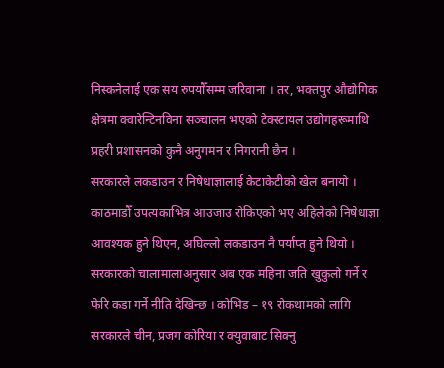निस्कनेलाई एक सय रुपयौँसम्म जरिवाना । तर, भक्तपुर औद्योगिक क्षेत्रमा क्वारेन्टिनविना सञ्चालन भएको टेक्स्टायल उद्योगहरूमाथि प्रहरी प्रशासनको कुनै अनुगमन र निगरानी छैन ।
सरकारले लकडाउन र निषेधाज्ञालाई केटाकेटीको खेल बनायो । काठमाडौँ उपत्यकाभित्र आउजाउ रोकिएको भए अहिलेको निषेधाज्ञा आवश्यक हुने थिएन, अघिल्लो लकडाउन नै पर्याप्त हुने थियो । सरकारको चालामालाअनुसार अब एक महिना जति खुकुलो गर्ने र फेरि कडा गर्ने नीति देखिन्छ । कोभिड – १९ रोकथामको लागि सरकारले चीन, प्रजग कोरिया र क्युवाबाट सिक्नु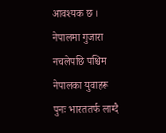आवश्यक छ ।
नेपालमा गुजारा नचलेपछि पश्चिम नेपालका युवाहरू पुनः भारततर्फ लाग्दै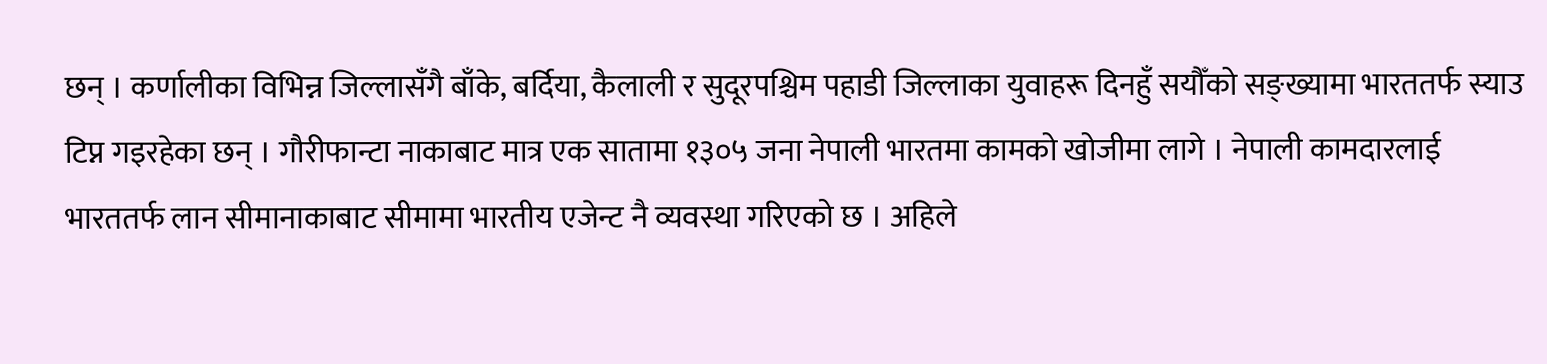छन् । कर्णालीका विभिन्न जिल्लासँगै बाँके, बर्दिया, कैलाली र सुदूरपश्चिम पहाडी जिल्लाका युवाहरू दिनहुँ सयौँको सङ्ख्यामा भारततर्फ स्याउ टिप्न गइरहेका छन् । गौरीफान्टा नाकाबाट मात्र एक सातामा १३०५ जना नेपाली भारतमा कामको खोजीमा लागे । नेपाली कामदारलाई भारततर्फ लान सीमानाकाबाट सीमामा भारतीय एजेन्ट नै व्यवस्था गरिएको छ । अहिले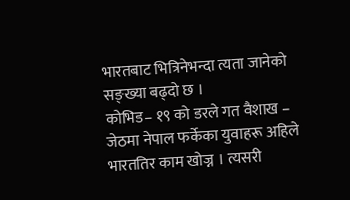भारतबाट भित्रिनेभन्दा त्यता जानेको सङ्ख्या बढ्दो छ ।
कोभिड– १९ को डरले गत वैशाख – जेठमा नेपाल फर्केका युवाहरू अहिले भारततिर काम खोज्न । त्यसरी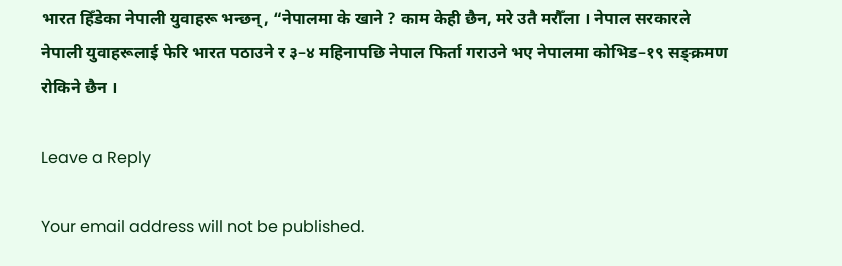भारत हिँडेका नेपाली युवाहरू भन्छन्, “नेपालमा के खाने ? काम केही छैन, मरे उतै मरौँला । नेपाल सरकारले नेपाली युवाहरूलाई फेरि भारत पठाउने र ३–४ महिनापछि नेपाल फिर्ता गराउने भए नेपालमा कोभिड–१९ सङ्क्रमण रोकिने छैन ।

Leave a Reply

Your email address will not be published.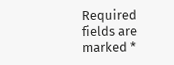Required fields are marked *